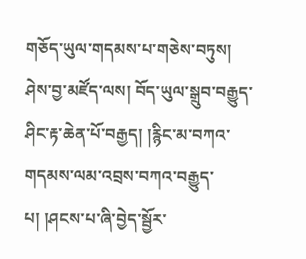གཅོད་ཡུལ་གདམས་པ་གཅེས་བཏུས།
ཤེས་བྱ་མཛོད་ལས། བོད་ཡུལ་སྒྲུབ་བརྒྱུད་ཤིང་རྟ་ཆེན་པོ་བརྒྱད། །རྙིང་མ་བཀའ་གདམས་ལམ་འབྲས་བཀའ་བརྒྱུད་པ། །ཤངས་པ་ཞི་བྱེད་སྦྱོར་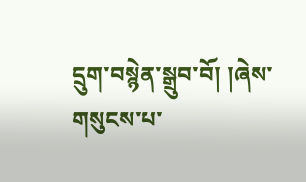དྲུག་བསྙེན་སྒྲུབ་བོ། །ཞེས་གསུངས་པ་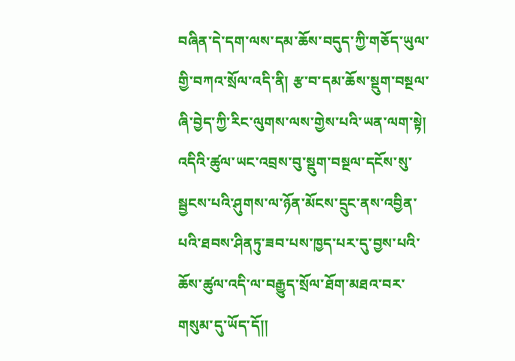བཞིན་དེ་དག་ལས་དམ་ཆོས་བདུད་ཀྱི་གཅོད་ཡུལ་གྱི་བཀའ་སྲོལ་འདི་ནི། རྩ་བ་དམ་ཆོས་སྡུག་བསྔལ་ཞི་བྱེད་ཀྱི་རིང་ལུགས་ལས་གྱེས་པའི་ཡན་ལག་སྟེ། འདིའི་ཚུལ་ཡང་འབྲས་བུ་སྡུག་བསྔལ་དངོས་སུ་སྦྱངས་པའི་ཤུགས་ལ་ཉོན་མོངས་དྲུང་ནས་འབྱིན་པའི་ཐབས་ཤིནཏུ་ཟབ་པས་ཁྱད་པར་དུ་བྱས་པའི་ཆོས་ཚུལ་འདི་ལ་བརྒྱུད་སྲོལ་ཐོག་མཐའ་བར་གསུམ་དུ་ཡོད་དོ།།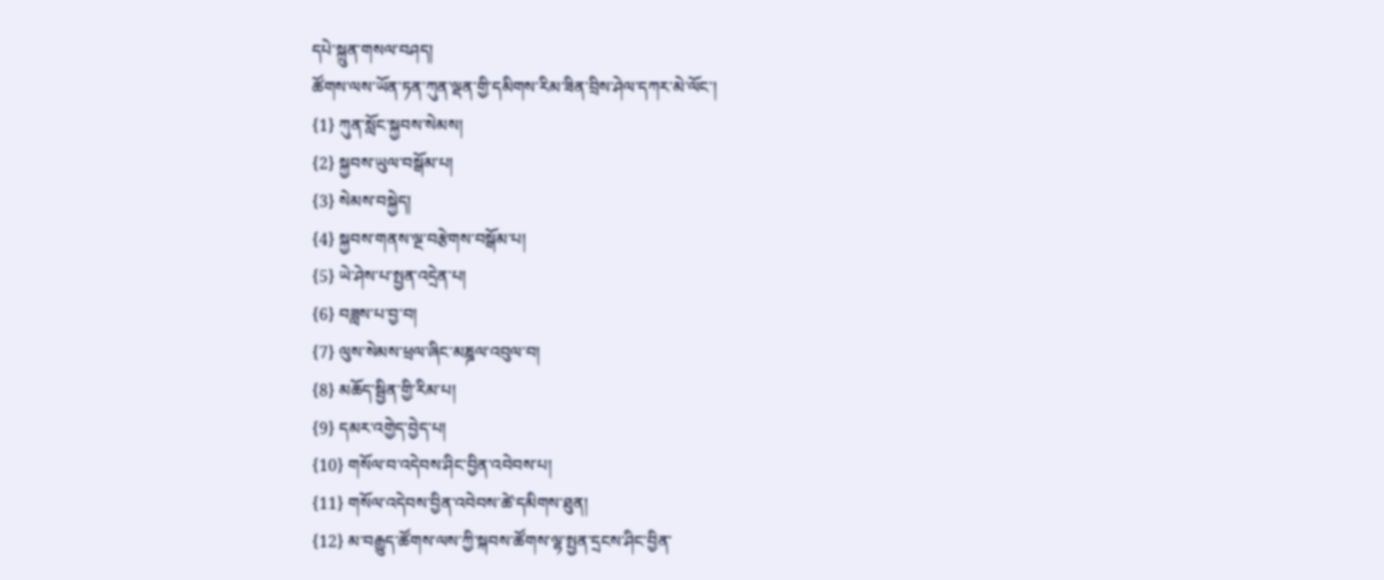དཔེ་སྐྲུན་གསལ་བཤད།
ཚོགས་ལས་ཡོན་ཏན་ཀུན་ལྡན་གྱི་དམིགས་རིམ་ཟིན་བྲིས་ཤེལ་དཀར་མེ་ལོང་།
{1} ཀུན་སློང་སྐྱབས་སེམས།
{2} སྐྱབས་ཡུལ་བསྒོམ་པ།
{3} སེམས་བསྐྱེད།
{4} སྐྱབས་གནས་ལྔ་བརྩེགས་བསྒོམ་པ།
{5} ཡེ་ཤེས་པ་སྤྱན་འདྲེན་པ།
{6} བཟླས་པ་བྱ་བ།
{7} ལུས་སེམས་ཕྲལ་ཞིང་མཎྜལ་འབུལ་བ།
{8} མཆོད་སྦྱིན་གྱི་རིམ་པ།
{9} དམར་འགྱེད་བྱེད་པ།
{10} གསོལ་བ་འདེབས་ཤིང་བྱིན་འབེབས་པ།
{11} གསོལ་འདེབས་བྱིན་འབེབས་ཚེ་དམིགས་ཐུན།
{12} མ་བརྒྱུད་ཚོགས་ལས་ཀྱི་སྐབས་ཚོགས་ལྷ་སྤྱན་དྲངས་ཤིང་བྱིན་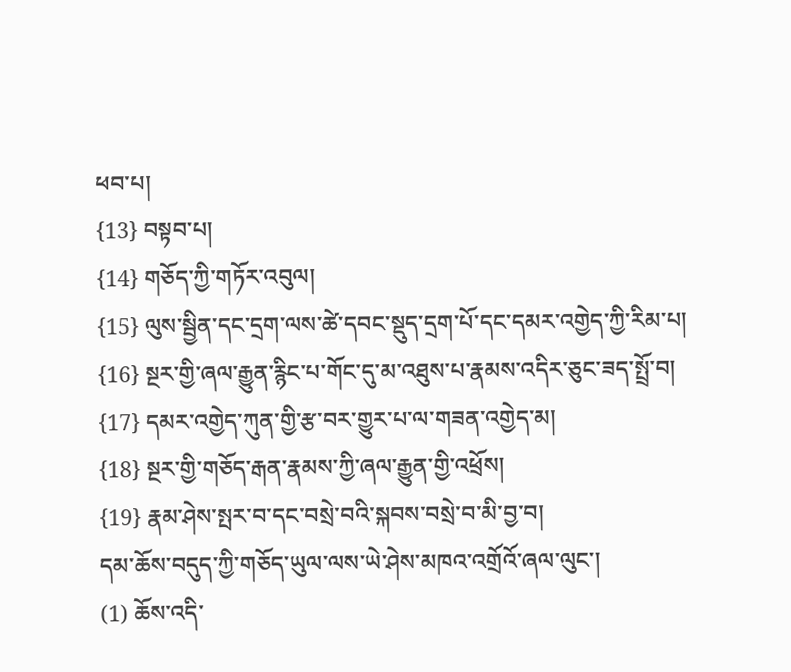ཕབ་པ།
{13} བསྟབ་པ།
{14} གཅོད་ཀྱི་གཏོར་འབུལ།
{15} ལུས་སྦྱིན་དང་དྲག་ལས་ཚེ་དབང་སྡུད་དྲག་པོ་དང་དམར་འགྱེད་ཀྱི་རིམ་པ།
{16} སྔར་གྱི་ཞལ་རྒྱུན་རྙིང་པ་གོང་དུ་མ་འཐུས་པ་རྣམས་འདིར་ཅུང་ཟད་སྤྲོ་བ།
{17} དམར་འགྱེད་ཀུན་གྱི་རྩ་བར་གྱུར་པ་ལ་གཟན་འགྱེད་མ།
{18} སྔར་གྱི་གཅོད་རྒན་རྣམས་ཀྱི་ཞལ་རྒྱུན་གྱི་འཕྲོས།
{19} རྣམ་ཤེས་སྤར་བ་དང་བསྲེ་བའི་སྐབས་བསྲེ་བ་མི་བྱ་བ།
དམ་ཆོས་བདུད་ཀྱི་གཅོད་ཡུལ་ལས་ཡེ་ཤེས་མཁའ་འགྲོའོ་ཞལ་ལུང་།
(1) ཆོས་འདི་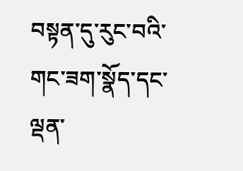བསྟན་དུ་རུང་བའི་གང་ཟག་སྣོད་དང་ལྡན་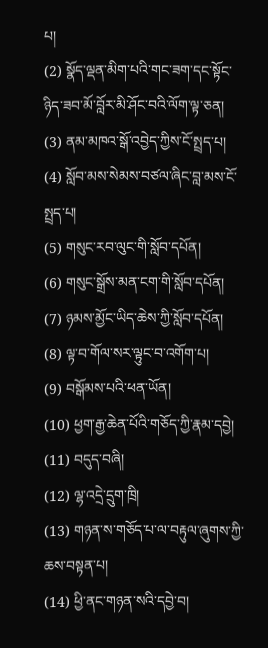པ།
(2) སྣོད་ལྡན་མིག་པའི་གང་ཟག་དང་སྟོང་ཉིད་ཟབ་མོ་བློར་མི་ཤོང་བའི་ལོག་ལྟ་ཅན།
(3) ནམ་མཁའ་སྒོ་འབྱེད་ཀྱིས་ངོ་སྤྲད་པ།
(4) སློབ་མས་སེམས་བཙལ་ཞིང་བླ་མས་ངོ་སྤྲད་པ།
(5) གསུང་རབ་ལུང་གི་སློབ་དཔོན།
(6) གསུང་སྒྲོས་མན་ངག་གི་སློབ་དཔོན།
(7) ཉམས་མྱོང་ཡིད་ཆེས་ཀྱི་སློབ་དཔོན།
(8) ལྟ་བ་གོལ་སར་ལྟུང་བ་འགོག་པ།
(9) བསྒོམས་པའི་ཕན་ཡོན།
(10) ཕྱག་རྒྱ་ཆེན་པོའི་གཅོད་ཀྱི་རྣམ་དབྱེ།
(11) བདུད་བཞི།
(12) ལྷ་འདྲེ་དྲུག་ཁྲི།
(13) གཉན་ས་གཅོད་པ་ལ་བརྟུལ་ཞུགས་ཀྱི་ཆས་བསྟན་པ།
(14) ཕྱི་ནང་གཉན་སའི་དབྱེ་བ།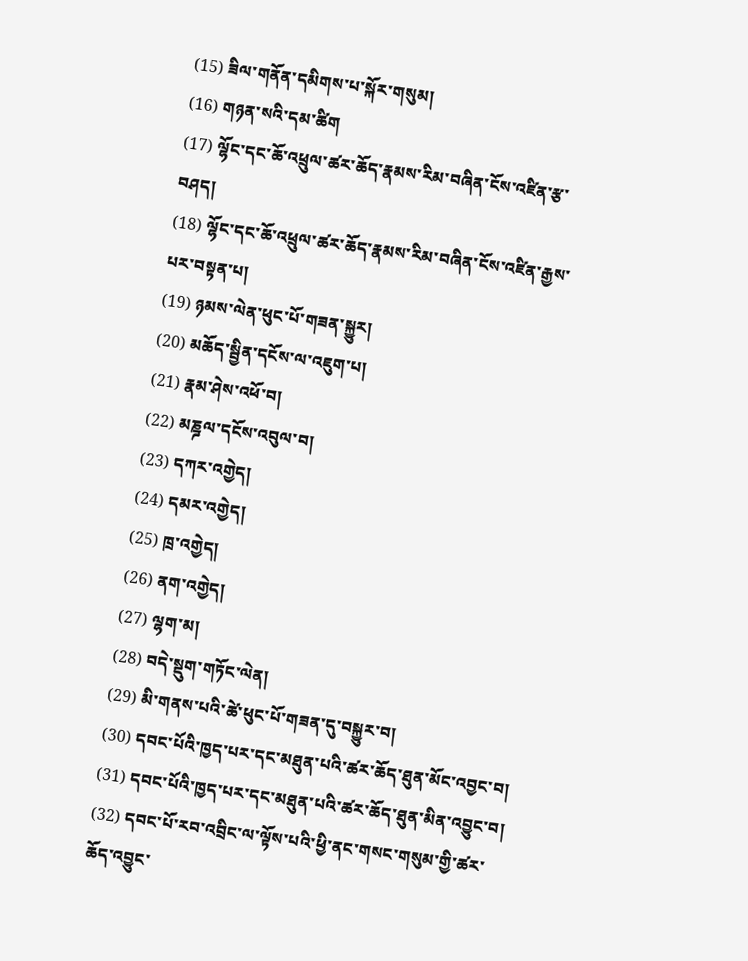(15) ཟིལ་གནོན་དམིགས་པ་སྐོར་གསུམ།
(16) གཉན་སའི་དམ་ཚིག
(17) ལྷོང་དང་ཆོ་འཕྲུལ་ཚར་ཆོད་རྣམས་རིམ་བཞིན་ངོས་འཛིན་རྩ་བཤད།
(18) ལྷོང་དང་ཆོ་འཕྲུལ་ཚར་ཆོད་རྣམས་རིམ་བཞིན་ངོས་འཛིན་རྒྱས་པར་བསྟན་པ།
(19) ཉམས་ལེན་ཕུང་པོ་གཟན་སྐྱུར།
(20) མཆོད་སྦྱིན་དངོས་ལ་འཇུག་པ།
(21) རྣམ་ཤེས་འཕོ་བ།
(22) མཎྜལ་དངོས་འབུལ་བ།
(23) དཀར་འགྱེད།
(24) དམར་འགྱེད།
(25) ཁྲ་འགྱེད།
(26) ནག་འགྱེད།
(27) ལྷག་མ།
(28) བདེ་སྡུག་གཏོང་ལེན།
(29) མི་གནས་པའི་ཚེ་ཕུང་པོ་གཟན་དུ་བསྐྱུར་བ།
(30) དབང་པོའི་ཁྱད་པར་དང་མཐུན་པའི་ཚར་ཆོད་ཐུན་མོང་འབྱང་བ།
(31) དབང་པོའི་ཁྱད་པར་དང་མཐུན་པའི་ཚར་ཆོད་ཐུན་མིན་འབྱུང་བ།
(32) དབང་པོ་རབ་འབྲིང་ལ་ལྟོས་པའི་ཕྱི་ནང་གསང་གསུམ་གྱི་ཚར་ཆོད་འབྱུང་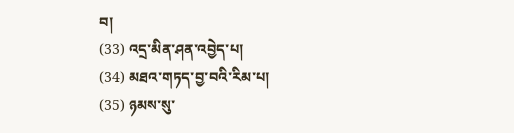བ།
(33) འདྲ་མིན་ཤན་འབྱེད་པ།
(34) མཐའ་གཏད་བྱ་བའི་རིམ་པ།
(35) ཉམས་སུ་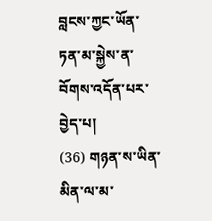བླངས་ཀྱང་ཡོན་ཏན་མ་སྐྱེས་ན་བོགས་འདོན་པར་བྱེད་པ།
(36) གཉན་ས་ཡིན་མིན་ལ་མ་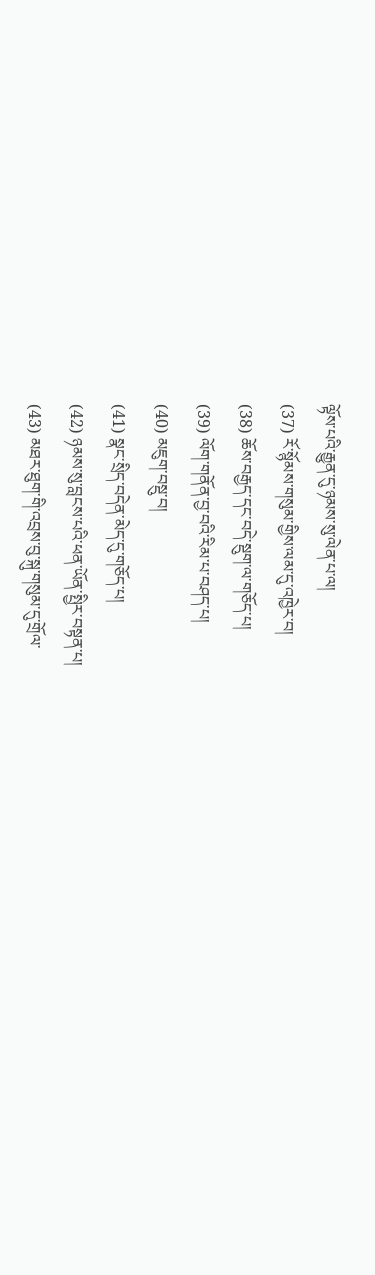ལྟོས་པའི་རྒྱུན་དུ་ཉམས་སུ་ལེན་པ་ལ།
(37) རོ་སྙོམས་གསུམ་གྱིས་ལམ་དུ་འཁྱེར་བ།
(38) ཆོས་བརྒྱད་དང་བདེ་སྡུག་ལ་གཅོད་པ།
(39) ལོག་གནོན་བྱ་བའི་རིམ་པ་བཤད་པ།
(40) མཇུག་བསྡུ་བ།
(41) སྣང་སྲིད་བདེན་མེད་དུ་གཅོད་པ།
(42) ཉམས་སུ་བླངས་པའི་ཕན་ཡོན་སྤྱིར་བསྟན་པ།
(43) མཐར་ཐུག་གི་འབྲས་བུ་སྐུ་གསུམ་དུ་གྲོལ་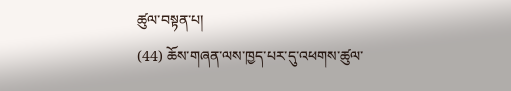ཚུལ་བསྟན་པ།
(44) ཆོས་གཞན་ལས་ཁྱད་པར་དུ་འཕགས་ཚུལ་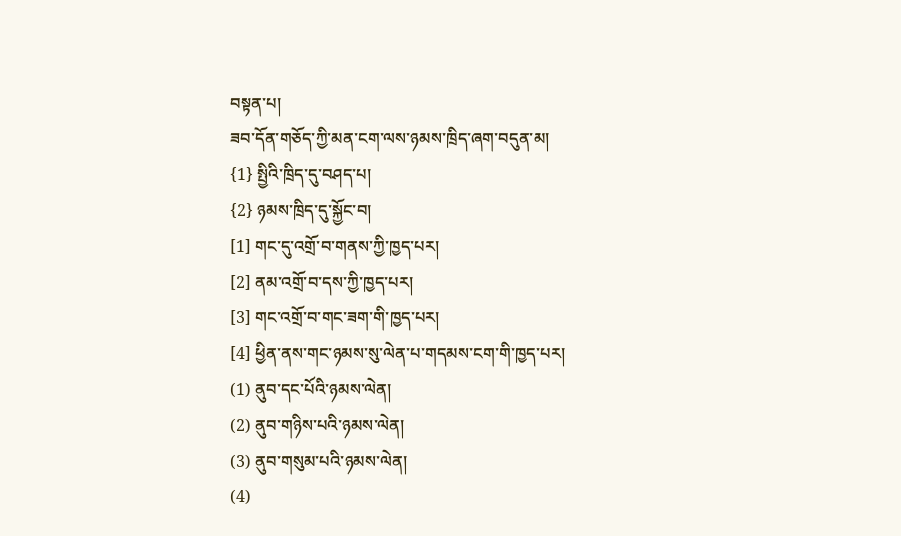བསྟན་པ།
ཟབ་དོན་གཅོད་ཀྱི་མན་ངག་ལས་ཉམས་ཁྲིད་ཞག་བདུན་མ།
{1} སྤྱིའི་ཁྲིད་དུ་བཤད་པ།
{2} ཉམས་ཁྲིད་དུ་སྐྱོང་བ།
[1] གང་དུ་འགྲོ་བ་གནས་ཀྱི་ཁྱད་པར།
[2] ནམ་འགྲོ་བ་དས་ཀྱི་ཁྱད་པར།
[3] གང་འགྲོ་བ་གང་ཟག་གི་ཁྱད་པར།
[4] ཕྱིན་ནས་གང་ཉམས་སུ་ལེན་པ་གདམས་ངག་གི་ཁྱད་པར།
(1) ནུབ་དང་པོའི་ཉམས་ལེན།
(2) ནུབ་གཉིས་པའི་ཉམས་ལེན།
(3) ནུབ་གསུམ་པའི་ཉམས་ལེན།
(4)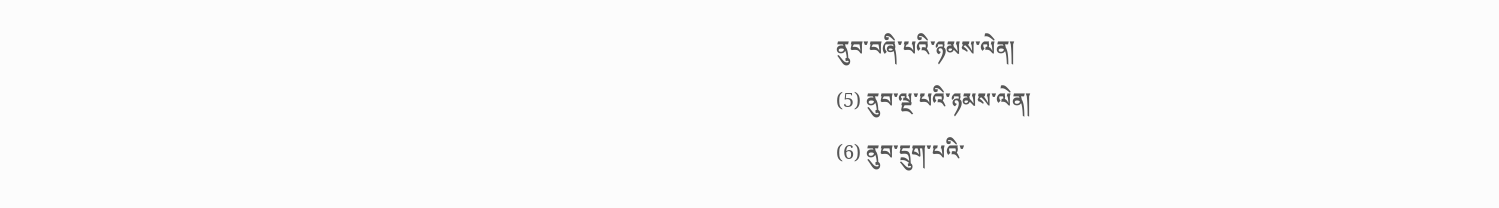ནུབ་བཞི་པའི་ཉམས་ལེན།
(5) ནུབ་ལྔ་པའི་ཉམས་ལེན།
(6) ནུབ་དྲུག་པའི་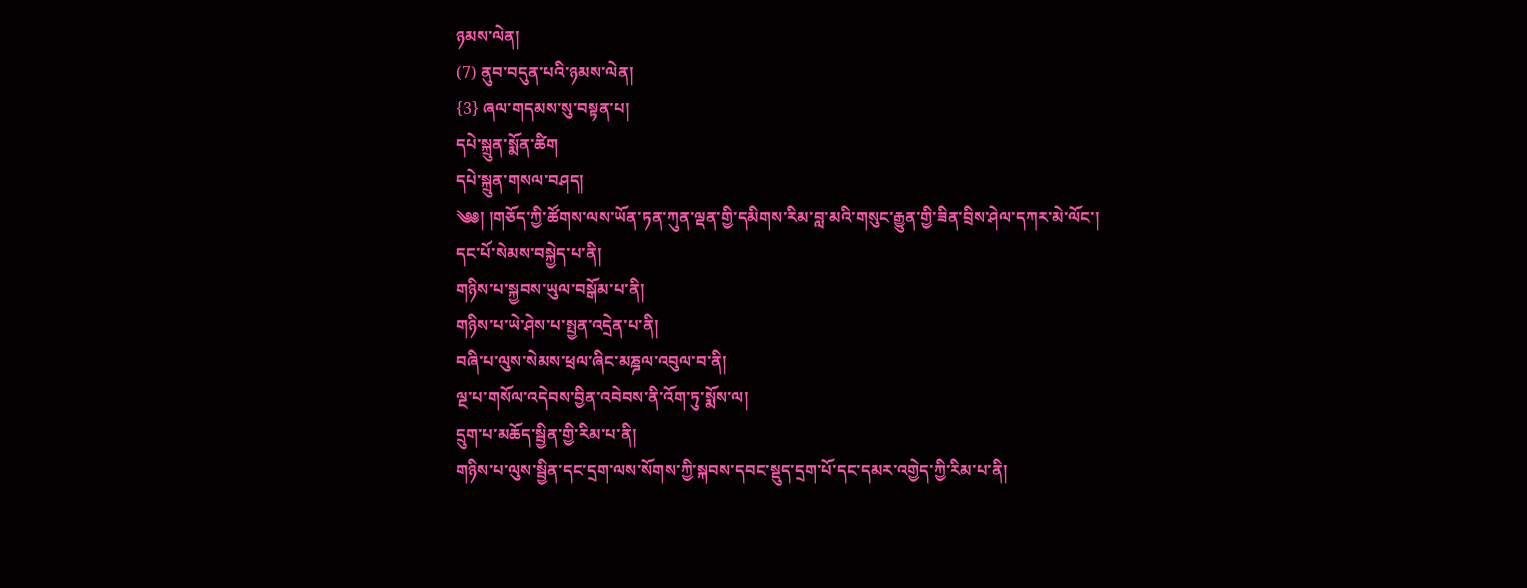ཉམས་ལེན།
(7) ནུབ་བདུན་པའི་ཉམས་ལེན།
{3} ཞལ་གདམས་སུ་བསྟན་པ།
དཔེ་སྐྲུན་སྨོན་ཚིག
དཔེ་སྐྲུན་གསལ་བཤད།
༄༅། །གཅོད་ཀྱི་ཚོགས་ལས་ཡོན་ཏན་ཀུན་ལྡན་གྱི་དམིགས་རིམ་བླ་མའི་གསུང་རྒྱུན་གྱི་ཟིན་བྲིས་ཤེལ་དཀར་མེ་ལོང་།
དང་པོ་སེམས་བསྐྱེད་པ་ནི།
གཉིས་པ་སྐྱབས་ཡུལ་བསྒོམ་པ་ནི།
གཉིས་པ་ཡེ་ཤེས་པ་སྤྱན་འདྲེན་པ་ནི།
བཞི་པ་ལུས་སེམས་ཕྲལ་ཞིང་མཎྜལ་འབུལ་བ་ནི།
ལྔ་པ་གསོལ་འདེབས་བྱིན་འབེབས་ནི་འོག་ཏུ་སྨོས་ལ།
དྲུག་པ་མཆོད་སྦྱིན་གྱི་རིམ་པ་ནི།
གཉིས་པ་ལུས་སྦྱིན་དང་དྲག་ལས་སོགས་ཀྱི་སྐབས་དབང་སྡུད་དྲག་པོ་དང་དམར་འགྱེད་ཀྱི་རིམ་པ་ནི།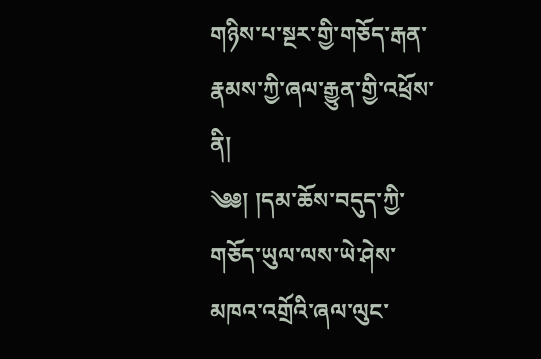གཉིས་པ་སྔར་གྱི་གཅོད་རྒན་རྣམས་ཀྱི་ཞལ་རྒྱུན་གྱི་འཕྲོས་ནི།
༄༅། །དམ་ཆོས་བདུད་ཀྱི་གཅོད་ཡུལ་ལས་ཡེ་ཤེས་མཁའ་འགྲོའི་ཞལ་ལུང་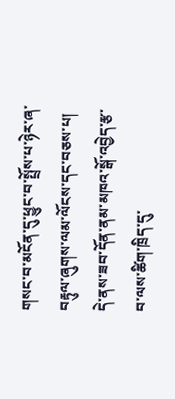གསང་བ་མངོན་དུ་ཕྱུང་བ་སྤྲོས་པ་ཉེར་ཞ་བརྟུལ་ཞུགས་ལམ་ལོངས་དང་བཅས་པ།
དེ་ནས་ཟབ་དོན་ནམ་མཁའ་སྒོ་འབྱེད་རྩ་བ་ལས་ཚིག་ཁྲིད་དུ་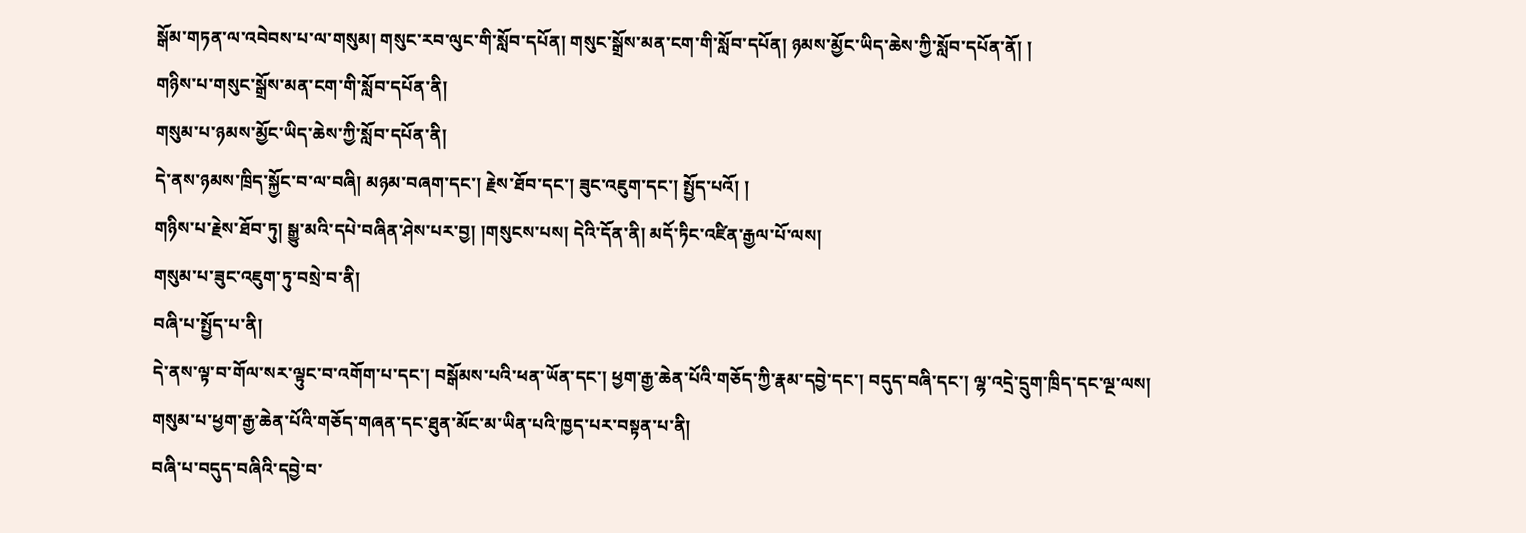སྒོམ་གཏན་ལ་འབེབས་པ་ལ་གསུམ། གསུང་རབ་ལུང་གི་སློབ་དཔོན། གསུང་སྒྲོས་མན་ངག་གི་སློབ་དཔོན། ཉམས་མྱོང་ཡིད་ཆེས་ཀྱི་སློབ་དཔོན་ནོ། །
གཉིས་པ་གསུང་སྒྲོས་མན་ངག་གི་སློབ་དཔོན་ནི།
གསུམ་པ་ཉམས་མྱོང་ཡིད་ཆེས་ཀྱི་སློབ་དཔོན་ནི།
དེ་ནས་ཉམས་ཁྲིད་སྐྱོང་བ་ལ་བཞི། མཉམ་བཞག་དང་། རྗེས་ཐོབ་དང་། ཟུང་འཇུག་དང་། སྤྱོད་པའོ། །
གཉིས་པ་རྗེས་ཐོབ་ཏུ། སྒྱུ་མའི་དཔེ་བཞིན་ཤེས་པར་བྱ། །གསུངས་པས། དེའི་དོན་ནི། མདོ་ཏིང་འཛིན་རྒྱལ་པོ་ལས།
གསུམ་པ་ཟུང་འཇུག་ཏུ་བསྲེ་བ་ནི།
བཞི་པ་སྤྱོད་པ་ནི།
དེ་ནས་ལྟ་བ་གོལ་སར་ལྟུང་བ་འགོག་པ་དང་། བསྒོམས་པའི་ཕན་ཡོན་དང་། ཕྱག་རྒྱ་ཆེན་པོའི་གཅོད་ཀྱི་རྣམ་དབྱེ་དང་། བདུད་བཞི་དང་། ལྷ་འདྲེ་དྲུག་ཁྲིད་དང་ལྔ་ལས།
གསུམ་པ་ཕྱག་རྒྱ་ཆེན་པོའི་གཅོད་གཞན་དང་ཐུན་མོང་མ་ཡིན་པའི་ཁྱད་པར་བསྟན་པ་ནི།
བཞི་པ་བདུད་བཞིའི་དབྱེ་བ་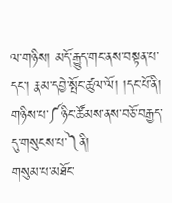ལ་གཉིས། མདོ་རྒྱུད་གང་ནས་བསྟན་པ་དང་། རྣམ་དབྱེ་སྤོང་ཚུལ་ལོ། །དང་པོ་ནི།
གཉིས་པ་༼ཉིང་ཚོམས་ནས་བཅོ་བརྒྱད་དུ་གསུངས་པ་༽ནི།
གསུམ་པ་མཐོང་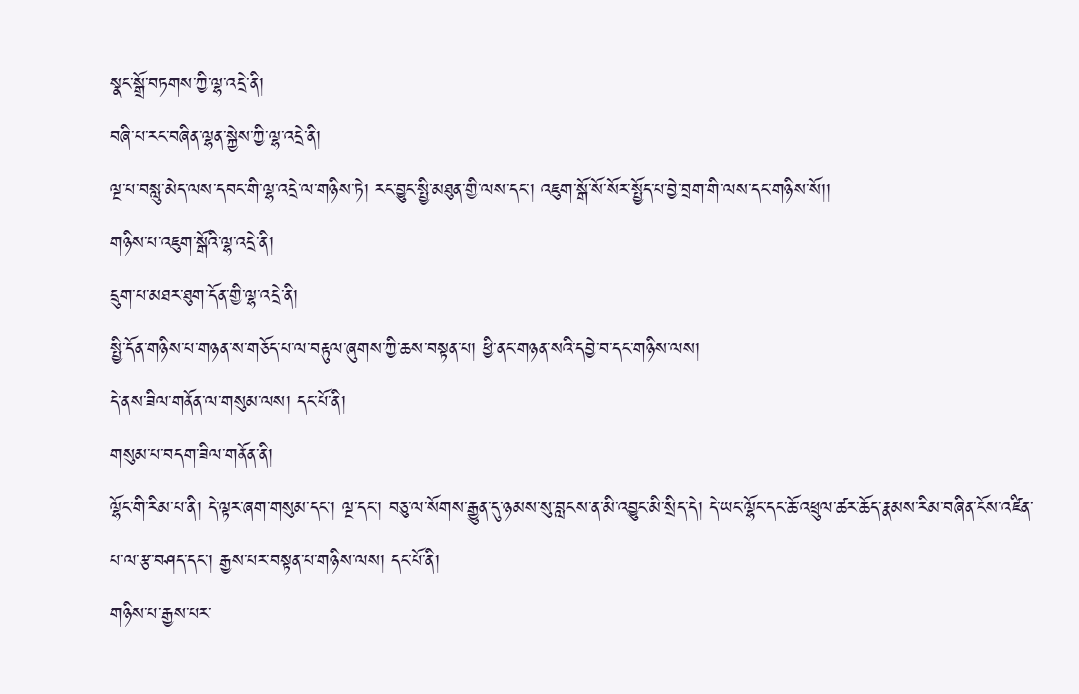སྣང་སྒྲོ་བཏགས་ཀྱི་ལྷ་འདྲེ་ནི།
བཞི་པ་རང་བཞིན་ལྷན་སྐྱེས་ཀྱི་ལྷ་འདྲེ་ནི།
ལྔ་པ་བསླུ་མེད་ལས་དབང་གི་ལྷ་འདྲེ་ལ་གཉིས་ཏེ། རང་བྱུང་སྤྱི་མཐུན་གྱི་ལས་དང་། འཇུག་སྒོ་སོ་སོར་སྤྱོད་པ་བྱེ་བྲག་གི་ལས་དང་གཉིས་སོ།།
གཉིས་པ་འཇུག་སྒོའི་ལྷ་འདྲེ་ནི།
དྲུག་པ་མཐར་ཐུག་དོན་གྱི་ལྷ་འདྲེ་ནི།
སྤྱི་དོན་གཉིས་པ་གཉན་ས་གཅོད་པ་ལ་བརྟུལ་ཞུགས་ཀྱི་ཆས་བསྟན་པ། ཕྱི་ནང་གཉན་སའི་དབྱེ་བ་དང་གཉིས་ལས།
དེ་ནས་ཟིལ་གནོན་ལ་གསུམ་ལས། དང་པོ་ནི།
གསུམ་པ་བདག་ཟིལ་གནོན་ནི།
ལྷོང་གི་རིམ་པ་ནི། དེ་ལྟར་ཞག་གསུམ་དང་། ལྔ་དང་། བཅུ་ལ་སོགས་རྒྱུན་དུ་ཉམས་སུ་བླངས་ན་མི་འབྱུང་མི་སྲིད་དེ། དེ་ཡང་ལྷོང་དང་ཆོ་འཕྲུལ་ཚར་ཆོད་རྣམས་རིམ་བཞིན་ངོས་འཛིན་པ་ལ་རྩ་བཤད་དང་། རྒྱས་པར་བསྟན་པ་གཉིས་ལས། དང་པོ་ནི།
གཉིས་པ་རྒྱས་པར་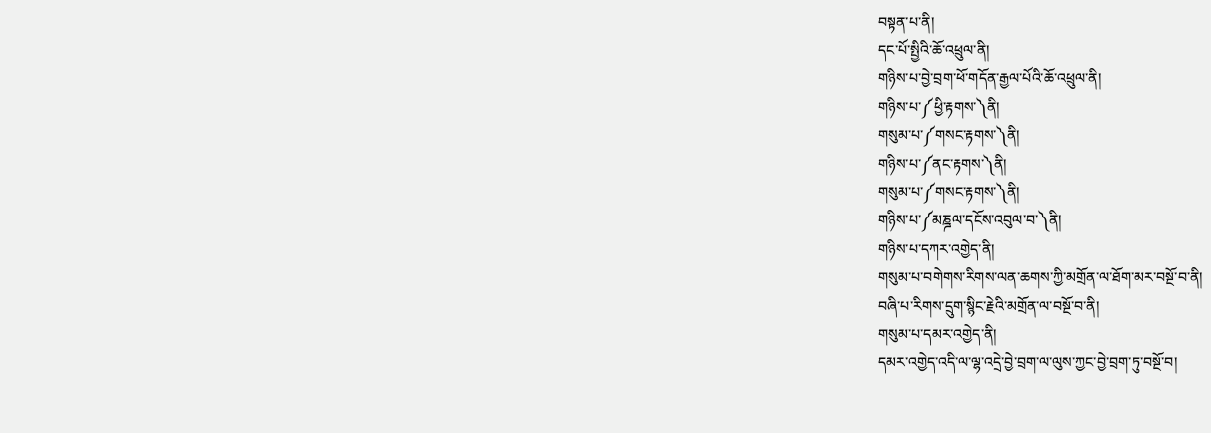བསྟན་པ་ནི།
དང་པོ་སྤྱིའི་ཆོ་འཕྲུལ་ནི།
གཉིས་པ་བྱེ་བྲག་ཕོ་གདོན་རྒྱལ་པོའི་ཆོ་འཕྲུལ་ནི།
གཉིས་པ་༼ཕྱི་རྟགས་༽ནི།
གསུམ་པ་༼གསང་རྟགས་༽ནི།
གཉིས་པ་༼ནང་རྟགས་༽ནི།
གསུམ་པ་༼གསང་རྟགས་༽ནི།
གཉིས་པ་༼མཎྜལ་དངོས་འབུལ་བ་༽ནི།
གཉིས་པ་དཀར་འགྱེད་ནི།
གསུམ་པ་བགེགས་རིགས་ལན་ཆགས་ཀྱི་མགྲོན་ལ་ཐོག་མར་བསྔོ་བ་ནི།
བཞི་པ་རིགས་དྲུག་སྙིང་རྗེའི་མགྲོན་ལ་བསྔོ་བ་ནི།
གསུམ་པ་དམར་འགྱེད་ནི།
དམར་འགྱེད་འདི་ལ་ལྷ་འདྲེ་བྱེ་བྲག་ལ་ལུས་ཀྱང་བྱེ་བྲག་ཏུ་བསྔོ་བ།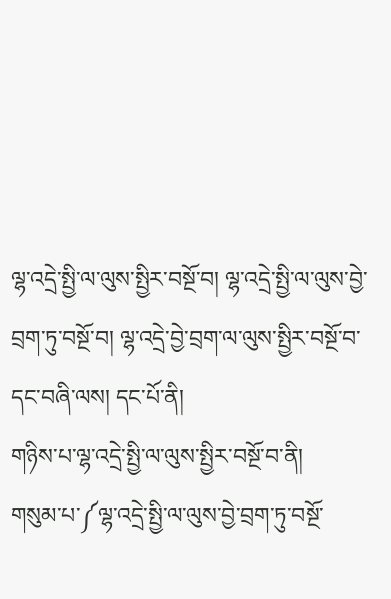ལྷ་འདྲེ་སྤྱི་ལ་ལུས་སྤྱིར་བསྔོ་བ། ལྷ་འདྲེ་སྤྱི་ལ་ལུས་བྱེ་བྲག་ཏུ་བསྔོ་བ། ལྷ་འདྲེ་བྱེ་བྲག་ལ་ལུས་སྤྱིར་བསྔོ་བ་དང་བཞི་ལས། དང་པོ་ནི།
གཉིས་པ་ལྷ་འདྲེ་སྤྱི་ལ་ལུས་སྤྱིར་བསྔོ་བ་ནི།
གསུམ་པ་༼ལྷ་འདྲེ་སྤྱི་ལ་ལུས་བྱེ་བྲག་ཏུ་བསྔོ་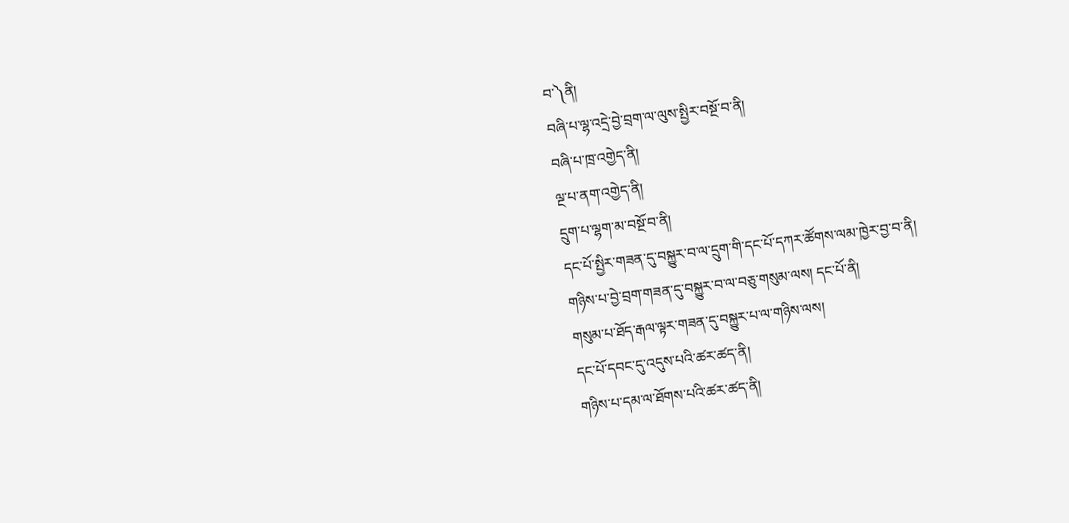བ་༽ནི།
བཞི་པ་ལྷ་འདྲེ་བྱེ་བྲག་ལ་ལུས་སྤྱིར་བསྔོ་བ་ནི།
བཞི་པ་ཁྲ་འགྱེད་ནི།
ལྔ་པ་ནག་འགྱེད་ནི།
དྲུག་པ་ལྷག་མ་བསྔོ་བ་ནི།
དང་པོ་སྤྱིར་གཟན་དུ་བསྐྱུར་བ་ལ་དྲུག་གི་དང་པོ་དཀར་ཚོགས་ལམ་ཁྱེར་བྱ་བ་ནི།
གཉིས་པ་བྱེ་བྲག་གཟན་དུ་བསྐྱུར་བ་ལ་བཅུ་གསུམ་ལས། དང་པོ་ནི།
གསུམ་པ་ཐོད་རྒལ་ལྟར་གཟན་དུ་བསྐྱུར་པ་ལ་གཉིས་ལས།
དང་པོ་དབང་དུ་འདུས་པའི་ཚར་ཚད་ནི།
གཉིས་པ་དམ་ལ་ཐོགས་པའི་ཚར་ཚད་ནི།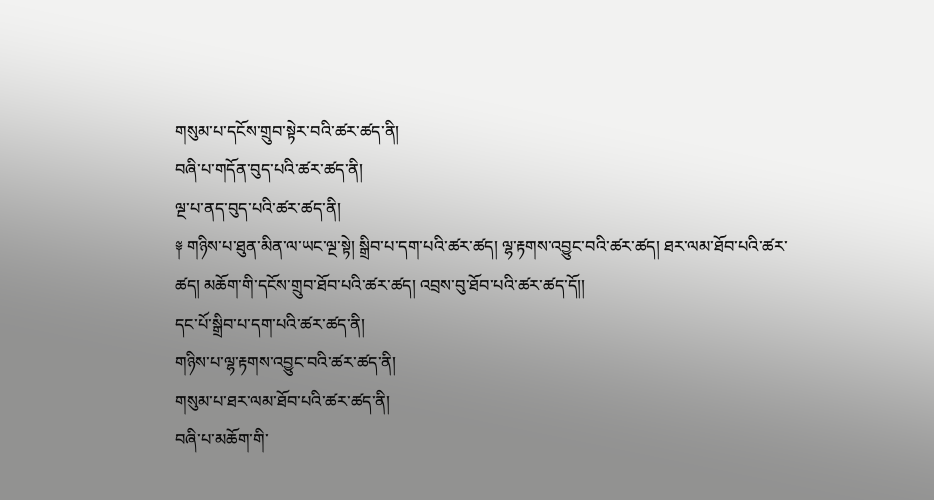གསུམ་པ་དངོས་གྲུབ་སྟེར་བའི་ཚར་ཚད་ནི།
བཞི་པ་གདོན་བུད་པའི་ཚར་ཚད་ནི།
ལྔ་པ་ནད་བུད་པའི་ཚར་ཚད་ནི།
༈ གཉིས་པ་ཐུན་མིན་ལ་ཡང་ལྔ་སྟེ། སྒྲིབ་པ་དག་པའི་ཚར་ཚད། ལྷ་རྟགས་འབྱུང་བའི་ཚར་ཚད། ཐར་ལམ་ཐོབ་པའི་ཚར་ཚད། མཆོག་གི་དངོས་གྲུབ་ཐོབ་པའི་ཚར་ཚད། འབྲས་བུ་ཐོབ་པའི་ཚར་ཚད་དོ།།
དང་པོ་སྒྲིབ་པ་དག་པའི་ཚར་ཚད་ནི།
གཉིས་པ་ལྷ་རྟགས་འབྱུང་བའི་ཚར་ཚད་ནི།
གསུམ་པ་ཐར་ལམ་ཐོབ་པའི་ཚར་ཚད་ནི།
བཞི་པ་མཆོག་གི་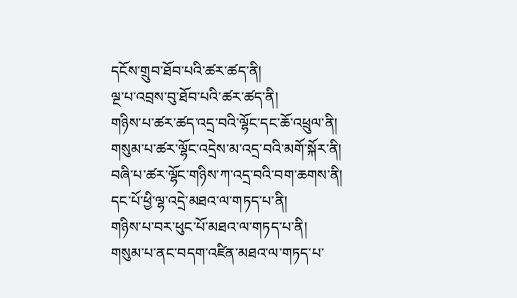དངོས་གྲུབ་ཐོབ་པའི་ཚར་ཚད་ནི།
ལྔ་པ་འབྲས་བུ་ཐོབ་པའི་ཚར་ཚད་ནི།
གཉིས་པ་ཚར་ཚད་འདྲ་བའི་ལྷོང་དང་ཆོ་འཕྲུལ་ནི།
གསུམ་པ་ཚར་ལྷོང་འདྲེས་མ་འདྲ་བའི་མགོ་སྐོར་ནི།
བཞི་པ་ཚར་ལྷོང་གཉིས་ཀ་འདྲ་བའི་བག་ཆགས་ནི།
དང་པོ་ཕྱི་ལྷ་འདྲེ་མཐའ་ལ་གཏད་པ་ནི།
གཉིས་པ་བར་ཕུང་པོ་མཐའ་ལ་གཏད་པ་ནི།
གསུམ་པ་ནང་བདག་འཛིན་མཐའ་ལ་གཏད་པ་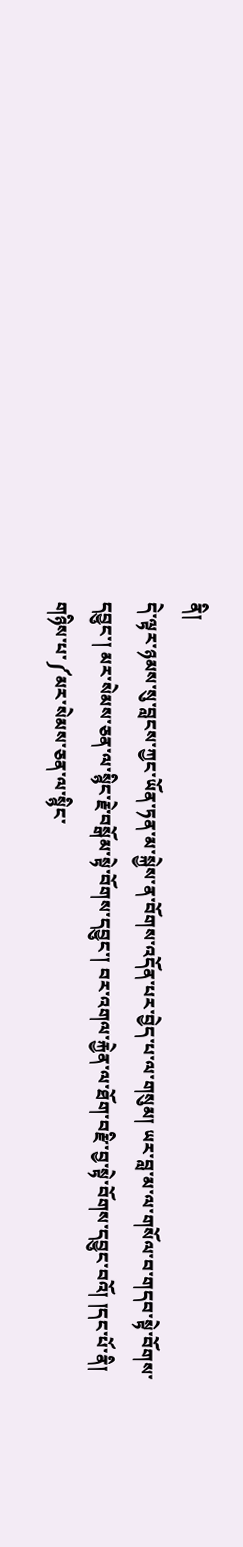ནི།
དེ་ལྟར་ཉམས་སུ་བླངས་ཀྱང་ཡོན་ཏན་མ་སྐྱེས་ན་བོགས་འདོན་པར་བྱེད་པ་ལ་གསུམ། ཡར་བླ་མ་ལ་གསོལ་བ་གདབ་སྟེ་བོགས་དབྱུང་། མར་སེམས་ཅན་ལ་སྙིང་རྗེ་བསྒོམ་སྟེ་བོགས་དབྱུང་། བར་འགལ་རྐྱེན་ལ་ཐོག་བརྫི་བྱ་སྟེ་བོགས་དབྱུང་བའོ། །དང་པོ་ནི།
གཉིས་པ་༼མར་སེམས་ཅན་ལ་སྙིང་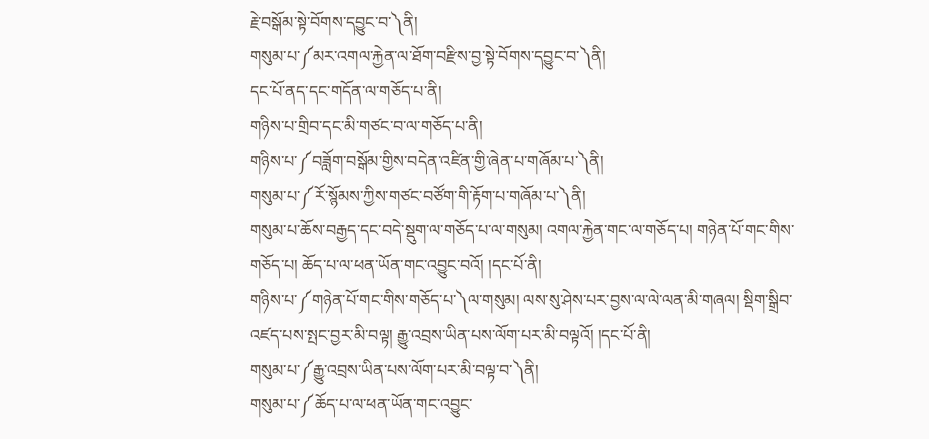རྗེ་བསྒོམ་སྟེ་བོགས་དབྱུང་བ་༽ནི།
གསུམ་པ་༼མར་འགལ་རྐྱེན་ལ་ཐོག་བརྫིས་བྱ་སྟེ་བོགས་དབྱུང་བ་༽ནི།
དང་པོ་ནད་དང་གདོན་ལ་གཅོད་པ་ནི།
གཉིས་པ་གྲིབ་དང་མི་གཙང་བ་ལ་གཅོད་པ་ནི།
གཉིས་པ་༼བཟློག་བསྒོམ་གྱིས་བདེན་འཛིན་གྱི་ཞེན་པ་གཞོམ་པ་༽ནི།
གསུམ་པ་༼རོ་སྙོམས་ཀྱིས་གཙང་བཙོག་གི་རྟོག་པ་གཞོམ་པ་༽ནི།
གསུམ་པ་ཆོས་བརྒྱད་དང་བདེ་སྡུག་ལ་གཅོད་པ་ལ་གསུམ། འགལ་རྐྱེན་གང་ལ་གཅོད་པ། གཉེན་པོ་གང་གིས་གཅོད་པ། ཆོད་པ་ལ་ཕན་ཡོན་གང་འབྱུང་བའོ། །དང་པོ་ནི།
གཉིས་པ་༼གཉེན་པོ་གང་གིས་གཅོད་པ་༽ལ་གསུམ། ལས་སུ་ཤེས་པར་བྱས་ལ་ལེ་ལན་མི་གཞལ། སྡིག་སྒྲིབ་འཛད་པས་སྤང་བྱར་མི་བལྟ། རྒྱུ་འབྲས་ཡིན་པས་ལོག་པར་མི་བལྟའོ། །དང་པོ་ནི།
གསུམ་པ་༼རྒྱུ་འབྲས་ཡིན་པས་ལོག་པར་མི་བལྟ་བ་༽ནི།
གསུམ་པ་༼ཆོད་པ་ལ་ཕན་ཡོན་གང་འབྱུང་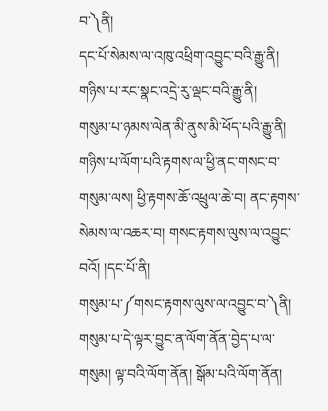བ་༽ནི།
དང་པོ་སེམས་ལ་འཁུ་འཕྲིག་འབྱུང་བའི་རྒྱུ་ནི།
གཉིས་པ་རང་སྣང་འདྲེ་རུ་ལྡང་བའི་རྒྱུ་ནི།
གསུམ་པ་ཉམས་ལེན་མི་ནུས་མི་ཕོད་པའི་རྒྱུ་ནི།
གཉིས་པ་ལོག་པའི་རྟགས་ལ་ཕྱི་ནང་གསང་བ་གསུམ་ལས། ཕྱི་རྟགས་ཆོ་འཕྲུལ་ཆེ་བ། ནང་རྟགས་སེམས་ལ་འཆར་བ། གསང་རྟགས་ལུས་ལ་འབྱུང་བའོ། །དང་པོ་ནི།
གསུམ་པ་༼གསང་རྟགས་ལུས་ལ་འབྱུང་བ་༽ནི།
གསུམ་པ་དེ་ལྟར་བྱུང་ན་ལོག་ནོན་བྱེད་པ་ལ་གསུམ། ལྟ་བའི་ལོག་ནོན། སྒོམ་པའི་ལོག་ནོན།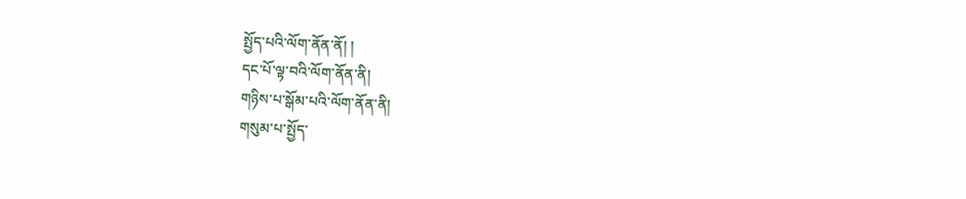སྤྱོད་པའི་ལོག་ནོན་ནོ། །
དང་པོ་ལྟ་བའི་ལོག་ནོན་ནི།
གཉིས་པ་སྒོམ་པའི་ལོག་ནོན་ནི།
གསུམ་པ་སྤྱོད་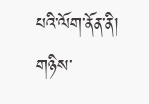པའི་ལོག་ནོན་ནི།
གཉིས་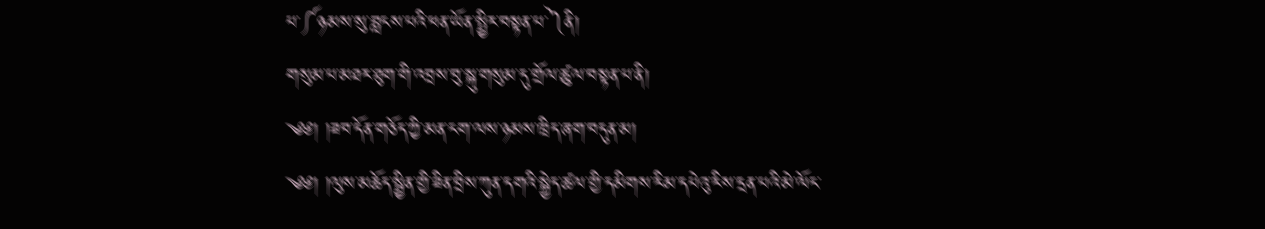པ་༼ཉམས་སུ་བླངས་པའི་ཕན་ཡོན་སྤྱིར་བསྟན་པ་༽ནི།
གསུམ་པ་མཐར་ཐུག་གི་འབྲས་བུ་སྐུ་གསུམ་དུ་གྲོལ་ཚུལ་བསྟན་པ་ནི།
༄༅། །ཟབ་དོན་གཅོད་ཀྱི་མན་ངག་ལས་ཉམས་ཁྲིད་ཞག་བདུན་མ།
༄༅། །ལུས་མཆོད་སྦྱིན་གྱི་ཟིན་བྲིས་ཀུན་དགའི་སྐྱེད་ཚལ་གྱི་དམིགས་རིམ་དཔེའུ་རིས་དྲན་པའི་མེ་ལོང་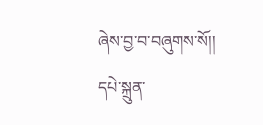ཞེས་བྱ་བ་བཞུགས་སོ།།
དཔེ་སྐྲུན་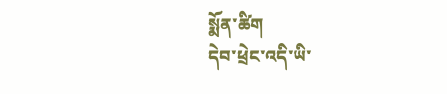སྨོན་ཚིག
དེབ་ཕྲེང་འདི་ཡི་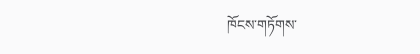ཁོངས་གཏོགས་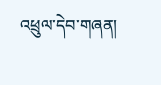འཕྲུལ་དེབ་གཞན།